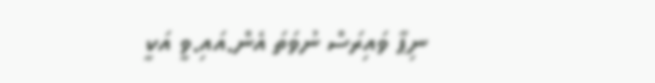ނިޕާ ވައިރަސް ނުވަތަ އެން.އައި.ވީ އަކީ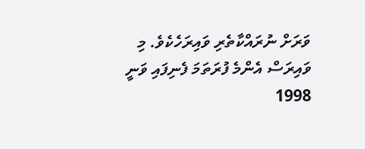ވަރަށް ނުރައްކާތެރި ވައިރަހެކެވެ. މި ވައިރަސް އެންމެ ފުރަތަމަ ފެނިފައި ވަނީ 1998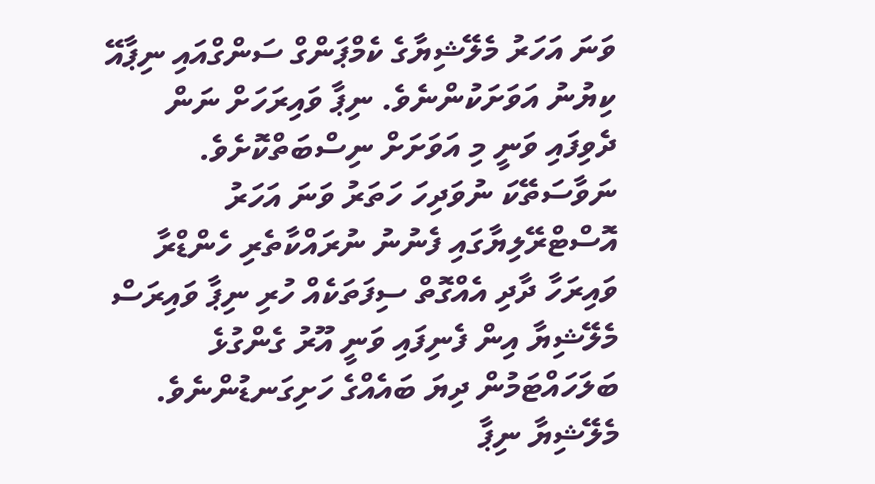ވަނަ އަހަރު މެލޭޝިޔާގެ ކެމްޕަންގް ސަންގްއައި ނިޕާއޭ ކިޔުނު އަވަށަކުންނެވެ. ނިޕާ ވައިރަހަށް ނަން ދެވިފައި ވަނީ މި އަވަށަށް ނިސްބަތްކޮށެވެ. ނަވާސަތޭކަ ނުވަދިހަ ހަތަރު ވަނަ އަހަރު އޮސްޓްރޭލިޔާގައި ފެނުނު ނުރައްކާތެރި ހެންޑްރާ ވައިރަހާ ދާދި އެއްގޮތް ސިފަތަކެއް ހުރި ނިޕާ ވައިރަސް މެލޭޝިޔާ އިން ފެނިފައި ވަނީ އޫރު ގެންގުޅެ ބަލަހައްޓަމުން ދިޔަ ބައެއްގެ ހަށިގަނޑުންނެވެ. މެލޭޝިޔާ ނިޕާ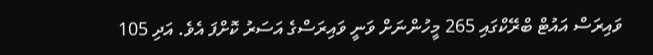ވައިރަސް އައުޓް ބްރޭކްގައި 265 މީހުންނަށް ވަނީ ވައިރަސްގެ އަސަރު ކޮށްފަ އެވެ. އަދި 105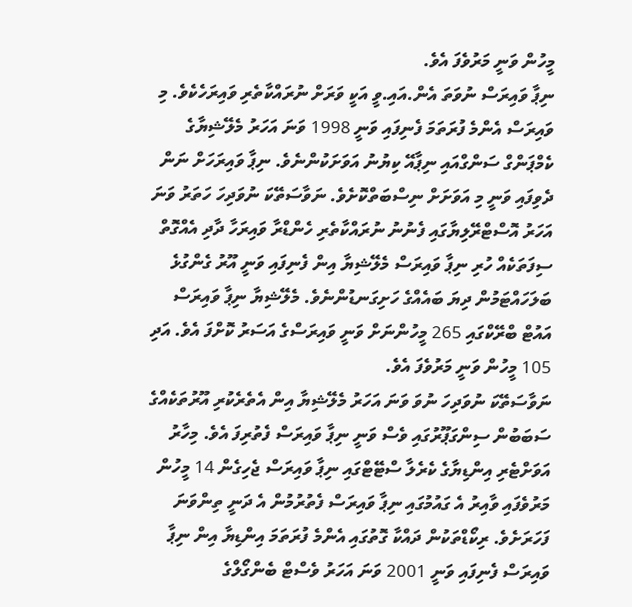މީހުން ވަނީ މަރުވެފަ އެވެ.
ނިޕާ ވައިރަސް ނުވަތަ އެން.އައި.ވީ އަކީ ވަރަށް ނުރައްކާތެރި ވައިރަހެކެވެ. މި ވައިރަސް އެންމެ ފުރަތަމަ ފެނިފައި ވަނީ 1998 ވަނަ އަހަރު މެލޭޝިޔާގެ ކެމްޕަންގް ސަންގްއައި ނިޕާއޭ ކިޔުނު އަވަށަކުންނެވެ. ނިޕާ ވައިރަހަށް ނަން ދެވިފައި ވަނީ މި އަވަށަށް ނިސްބަތްކޮށެވެ. ނަވާސަތޭކަ ނުވަދިހަ ހަތަރު ވަނަ އަހަރު އޮސްޓްރޭލިޔާގައި ފެނުނު ނުރައްކާތެރި ހެންޑްރާ ވައިރަހާ ދާދި އެއްގޮތް ސިފަތަކެއް ހުރި ނިޕާ ވައިރަސް މެލޭޝިޔާ އިން ފެނިފައި ވަނީ އޫރު ގެންގުޅެ ބަލަހައްޓަމުން ދިޔަ ބައެއްގެ ހަށިގަނޑުންނެވެ. މެލޭޝިޔާ ނިޕާ ވައިރަސް އައުޓް ބްރޭކްގައި 265 މީހުންނަށް ވަނީ ވައިރަސްގެ އަސަރު ކޮށްފަ އެވެ. އަދި 105 މީހުން ވަނީ މަރުވެފަ އެވެ.
ނަވާސަތޭކަ ނުވަދިހަ ނުވަ ވަނަ އަހަރު މެލޭޝިޔާ އިން އެތެރެކުރި އޫރުތަކެއްގެ ސަބަބުން ސިންގަޕޫރުގައި ވެސް ވަނީ ނިޕާ ވައިރަސް ފެތުރިފަ އެވެ. މިހާރު އަވަށްޓެރި އިންޑިޔާގެ ކެރެލާ ސްޓޭޓްގައި ނިޕާ ވައިރަސް ޖެހިގެން 14 މީހުން މަރުވެފައި ވާއިރު އެ ގައުމުގައި ނިޕާ ވައިރަސް ފެތުރުމުން އެ ދަނީ ތިންވަނަ ފަހަރަށެވެ. ރިކޯޑްތަކުން ދައްކާ ގޮތުގައި އެންމެ ފުރަތަމަ އިންޑިޔާ އިން ނިޕާ ވައިރަސް ފެނިފައި ވަނީ 2001 ވަނަ އަހަރު ވެސްޓް ބެންގޯލްގެ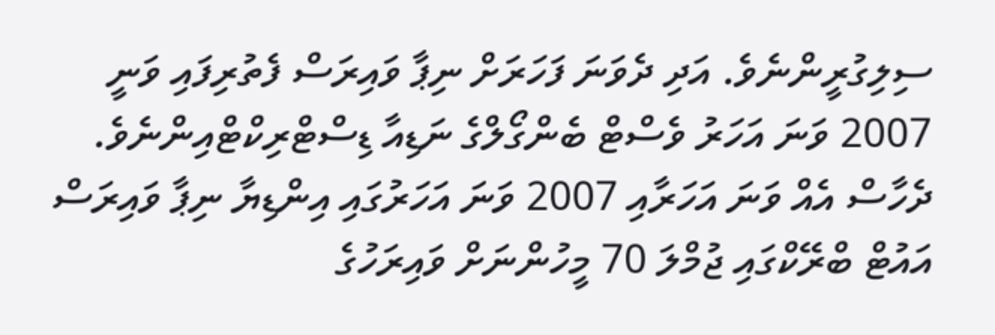ސިލިގުރީންނެވެ. އަދި ދެވަނަ ފަހަރަށް ނިޕާ ވައިރަސް ފެތުރިފައި ވަނީ 2007 ވަނަ އަހަރު ވެސްޓް ބެންގޯލްގެ ނަޑިއާ ޑިސްޓްރިކްޓްއިންނެވެ. ދެހާސް އެއް ވަނަ އަހަރާއި 2007 ވަނަ އަހަރުގައި އިންޑިޔާ ނިޕާ ވައިރަސް އައުޓް ބްރޭކްގައި ޖުމްލަ 70 މީހުންނަށް ވައިރަހުގެ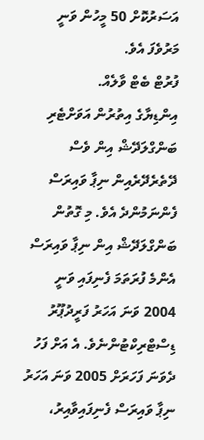އަސަރުކޮށް 50 މީހުން ވަނީ މަރުވެފަ އެވެ.
ފުރުޓް ބެޓް ވާލެއް.
އިންޑިޔާގެ އިތުރުން އަވަށްޓެރި ބަންގްލަދޭޝް އިން ވެސް ދޭތެރެދޭރެއިން ނިޕާ ވައިރަސް ފެންނަމުންދެ އެވެ. މި ގޮތުން ބަންގްލަދޭޝް އިން ނިޕާ ވައިރަސް އެންމެ ފުރަތަމަ ފެނިފައި ވަނީ 2004 ވަނަ އަހަރު ފަރީދުޕޫރު ޑިސްޓްރިކްޓުންނެވެ. އެ އަށް ފަހު ދެވަނަ ފަހަރަށް 2005 ވަނަ އަހަރު ނިޕާ ވައިރަސް ފެނިފައިވާއިރު،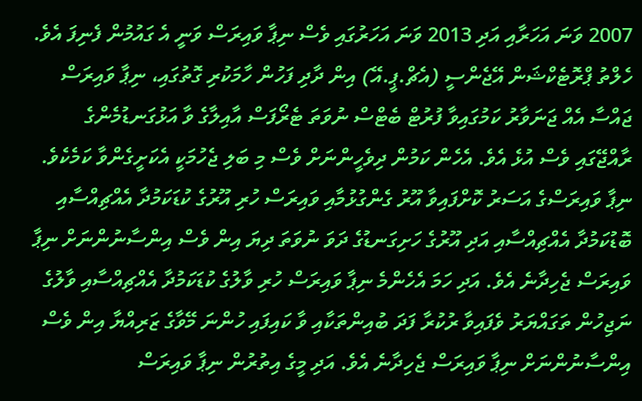2007 ވަނަ އަހަރާއި އަދި 2013 ވަނަ އަހަރުގައި ވެސް ނިޕާ ވައިރަސް ވަނީ އެ ގައުމުން ފެނިފަ އެވެ.
ހެލްތު ޕްރޮޓެކްޝަން އޭޖެންސީ (އެޗް.ޕީ.އޭ) އިން ދާދި ފަހުން ހާމަކުރި ގޮތުގައި، ނިޕާ ވައިރަސް ޖައްސާ އެއް ޖަނަވާރު ކަމުގައިވާ ފުރުޓް ބެޓްސް ނުވަތަ ޓެރޯފަސް އާއިލާގެ ވާ އަޅުގަނޑުމެންގެ ރާއްޖޭގައި ވެސް އުޅެ އެވެ. އެހެން ކަމުން ދިވެހީންނަށް ވެސް މި ބަލި ޖެހުމަކީ އެކަށީގެންވާ ކަމެކެވެ.
ނިޕާ ވައިރަސްގެ އަސަރު ކޮށްފައިވާ އޫރު ގެންގުޅުމާއި ވައިރަސް ހުރި އޫރުގެ ކުޑަކަމުދާ އެއްޗިއްސާއި ބޮޑުކަމުދާ އެއްޗިއްސާއި އަދި އޫރުގެ ހަށިގަނޑުގެ ދަވަ ނުވަތަ ދިޔަ އިން ވެސް އިންސާނުންނަށް ނިޕާ ވައިރަސް ޖެހިދާނެ އެވެ. އަދި ހަމަ އެހެންމެ ނިޕާ ވައިރަސް ހުރި ވާލުގެ ކުޑަކަމުދާ އެއްޗިއްސާއި ވާލުގެ ނަޖިހުން ތަގައްޔަރު ވެފައިވާ ރުކުރާ ފަދަ ބުއިންތަކާއި ވާ ކައިފައި ހުންނަ މޭވާގެ ޒަރިއްޔާ އިން ވެސް އިންސާނުންނަށް ނިޕާ ވައިރަސް ޖެހިދާނެ އެވެ. އަދި މީގެ އިތުރުން ނިޕާ ވައިރަސް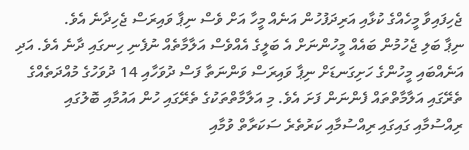ޖެހިފައިވާ މީހެއްގެ ކުޅާއި އަރިދަފުހުން އަނެއް މީހާ އަށް ވެސް ނިޕާ ވައިރަސް ޖެހިދާނެ އެވެ.
ނިޕާ ބަލި ޖެހުމުން ބައެއް މީހުންނަށް އެ ބަލީގެ އެއްވެސް އަލާމާތެއް ނުފެނި ހިނގައި ދާނެ އެވެ. އަދި އަނެއްބައި މީހުންގެ ހަށިގަނޑަށް ނިޕާ ވައިރަސް ވަންނަތާ ފަސް ދުވަހާއި 14 ދުވަހުގެ މުއްދަތެއްގެ ތެރޭގައި އަލާމާތްތައް ފެންނަން ފަށަ އެވެ. މި އަލާމާތްތަކުގެ ތެރޭގައި ހުން އައުމާއި ބޮލުގައި ރިއްސުމާއި ގައިގައި ރިއްސުމާއި ކަރުތެރެ ސަކަރާތް ވުމާއި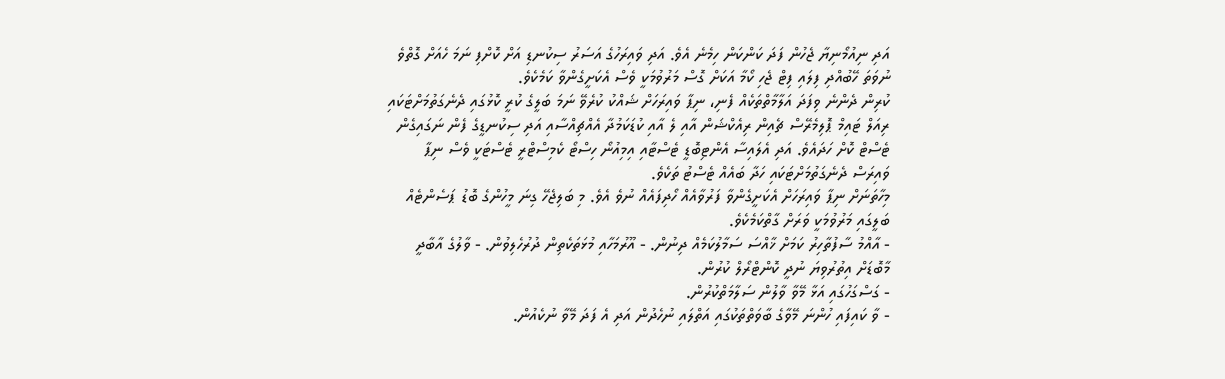އަދި ނިއުމޯނިޔާ ޖެހުން ފަދަ ކަންކަން ހިމެނެ އެވެ. އަދި ވައިރަހުގެ އަސަރު ސިކުނޑި އަށް ކޮށްފި ނަމަ ހެއަށް ގޮތްވެ ނުވަތަ ހޭބުއްދި ފިލައި ފިޓް ޖެހި ކޯމާ އަކަށް ގޮސް މަރުވުމަކީ ވެސް އެކަށީގެންވާ ކަމެކެވެ.
ކުރިން ދެންނެ ވިފަދަ އަލާމާތްތަކެއް ފެނި، ނިޕާ ވައިރަހަށް ޝައްކު ކުރެވޭ ނަމަ ބަލީގެ ކުރީ ކޮޅުގައި ދެނެގަތުމަށްޓަކައި ރިއަލް ޓައިމް ޕޮލިމެރޭސް ޗެއިން ރިއެކްޝަން އާއި ލެ އާއި ކުޑަކަމުދާ އެއްޗިއްސާއި އަދި ސިކުނޑީގެ ފެން ނަގައިގެން ޓެސްޓް ކޮށް ހަދައެވެ. އަދި އެލައިސާ އެންޓިބޮޑީ ޓެސްޓާއި އިމިއުނޯ ހިސްޓޯ ކެމިސްޓްރީ ޓެސްޓަކީ ވެސް ނިޕާ ވައިރަސް ދެނެގަތުމަށްޓަކައި ހަދާ ބައެއް ޓެސްޓު ތަކެވެ.
މިހާތަނަށް ނިޕާ ވައިރަހަށް އެކަށީގެންވާ ފަރުވާއެއް ހޯދިފައެއް ނުވެ އެވެ. މި ބަލިޖެހޭ ގިނަ މީހުންގެ ބޮޑު ޕަސެންޓެއް ބަލީގައި މަރުވުމަކީ ވަރަށް ގާތްކަމެކެވެ.
- އާއްމު ސާފުތާހިރު ކަމަށް ޚާއްސަ ސަމާލުކަމެއް ދިނުން. - އޫރުމަހާއި މުޅަތަކެތިން ދުރުހެލިވުން. - ވާލުގެ އާބާދީ މާބޮޑަށް އިތުރުވިޔަ ނުދީ ކޮންޓްރޯލް ކުރުން.
- ގަސްގަހުގައި އަޅާ މޭވާ ވާލުން ސަލާމަތްކުރުން.
- ވާ ކައިފައި ހުންނަ މޭވާގެ ބާވަތްތަކުގައި އަތްލައި ނުހެދުން އަދި އެ ފަދަ މޭވާ ނުކެއުން.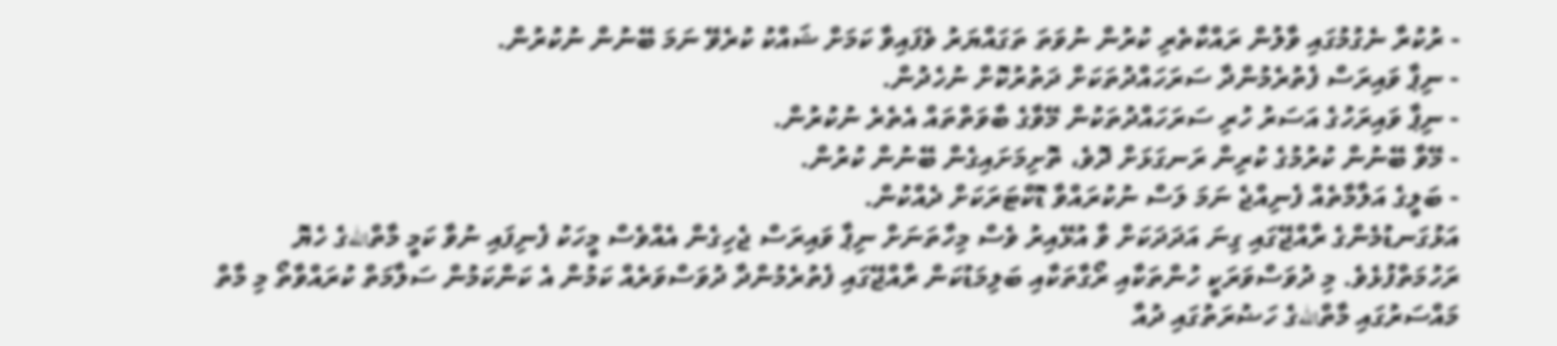- ރުކުރާ ނެގުމުގައި ވާލުން ރައްކާތެރި ކުރުން ނުވަތަ ތަގައްޔަރު ވެފައިވާ ކަމަށް ޝައްކު ކުރެވޭ ނަމަ ބޭނުން ނުކުރުން.
- ނިޕާ ވައިރަސް ފެތުރެމުންދާ ސަރަހައްދުތަކަށް ދަތުރުކޮށް ނުހެދުން.
- ނިޕާ ވައިރަހުގެ އަސަރު ހުރި ސަރަހައްދުތަކުން މޭވާގެ ބާވަތްތައް އެތެރެ ނުކުރުން.
- މޭވާ ބޭނުން ކުރުމުގެ ކުރިން ރަނގަޅަށް ދޮވެ، ތޮށިމަށައިގެން ބޭނުން ކުރުން.
- ބަލީގެ އަލާމާތެއް ފެނިއްޖެ ނަމަ ލަސް ނުކުރައްވާ ޑޮކްޓަރަކަށް ދެއްކުން.
އަޅުގަނޑުމެންގެ ރާއްޖޭގައި ގިނަ އަދަދަކަށް ވާ އުޅޭއިރު ވެސް މިހާތަނަށް ނިޕާ ވައިރަސް ޖެހިގެން އެއްވެސް މީހަކު ފެނިފައި ނުވާ ކަމީ މާތްاللهގެ ހެޔޮ ރަހުމަތްފުޅެވެ. މި ދުވަސްވަރަކީ ހުންތަކާއި ރޯގާތަކާއި ބަލިމަޑުކަން ރާއްޖޭގައި ފެތުރެމުންދާ ދުވަސްވަރެއް ކަމުން އެ ކަންކަމުން ސަލާމަތް ކުރައްވާތޯ މި މާތް މައްސަރުގައި މާތްاللهގެ ހަޟުރަތުގައި ދުއާ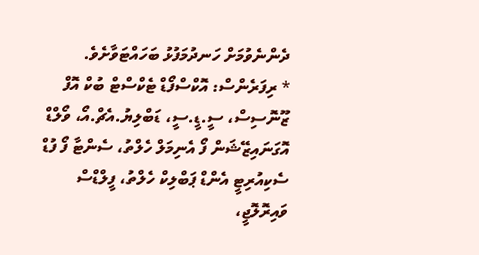ދެންނެވުމަށް ހަނދުމަފުޅު ބަހައްޓަވާށެވެ.
* ރިފަރެންސް: އޮކްސްފޯޑް ޓެކްސްޓް ބުކް އޮފް ޒޫނޮސިސް، ސީ.ޑީ.ސީ، ޑަބްލިޔު.އެޗް.އޯ، ވޯލްޑް އޮގަނައިޒޭޝަން ފޯ އެނިމަލް ހެލްތު، ސެންޓާ ފޯ ފުޑް ސެކިއުރިޓީ އެންޑް ޕަބްލިކް ހެލްތު، ފީލްޑްސް ވައިރޮލޮޖީ،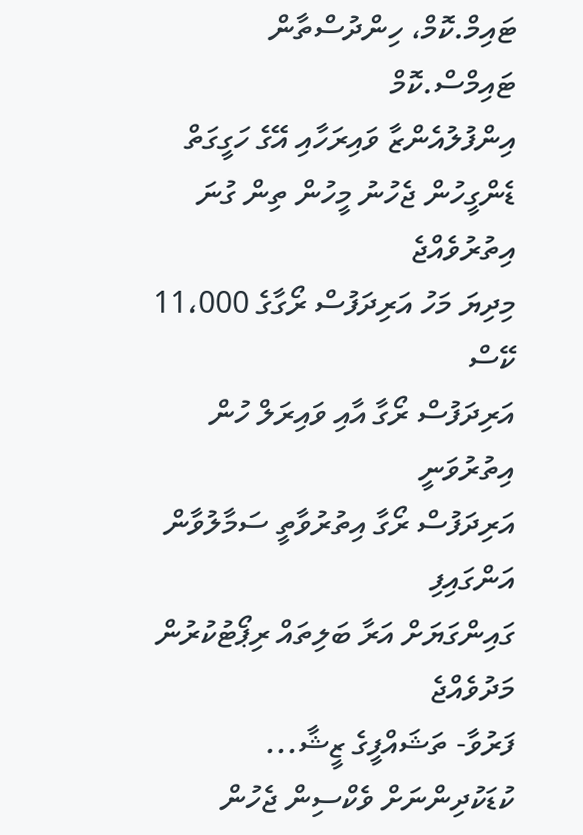ޓައިމް.ކޮމް، ހިންދުސްތާން ޓައިމްސް.ކޮމް
އިންފުލުއެންޒާ ވައިރަހާއި އޭގެ ހަގީގަތް
ޑެންގީހުން ޖެހުނު މީހުން ތިން ގުނަ އިތުރުވެއްޖެ
މިދިޔަ މަހު އަރިދަފުސް ރޯގާގެ 11،000 ކޭސް
އަރިދަފުސް ރޯގާ އާއި ވައިރަލް ހުން އިތުރުވަނީ
އަރިދަފުސް ރޯގާ އިތުރުވާތީ ސަމާލުވާން އަންގައިފި
ގައިންގަޔަށް އަރާ ބަލިތައް ރިޕޯޓުކުރުން މަދުވެއްޖެ
ފަރުވާ- ތަޝައްފީގެ ޒީޝާ...
ކުޑަކުދިންނަށް ވެކްސިން ޖެހުން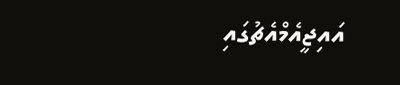އައިޖީއެމްއެޗުގައި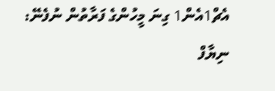އެޗް1އެން1 ގިނަ މީހުންގެ ފަރާތުން ނުފެނޭ: ނިޔާފް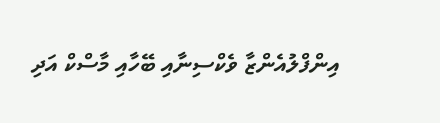އިންފްލުއެންޒާ ވެކްސިނާއި ބޭހާއި މާސްކް އަދި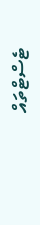ޓެސްޓްތައް